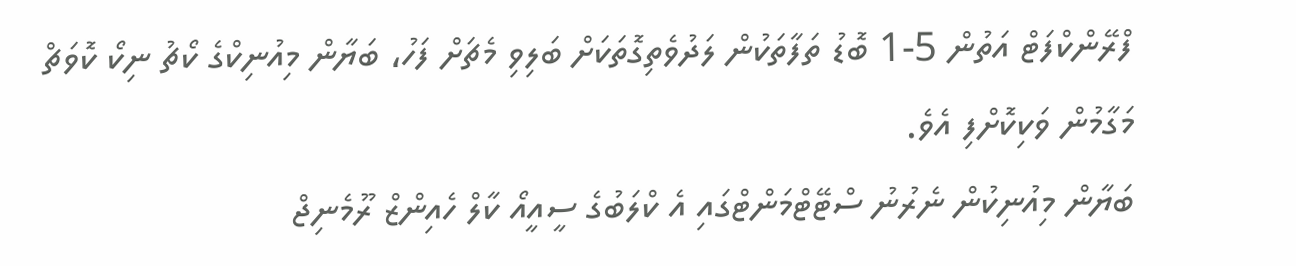ފްރޭންކްފަޓް އަތުން 5-1 ބޮޑު ތަފާތަކުން ލަދުވެތިގޮތަކަށް ބަލިވި މެޗަށް ފަހު، ބަޔާން މިއުނިކްގެ ކޯޗު ނިކޯ ކޮވަޗް މަގާމުން ވަކިކޮށްފި އެވެ.
ބަޔާން މިއުނިކުން ނެރުނު ސްޓޭޓްމަންޓްގައި އެ ކްލަބުގެ ސީއީއޯ ކާލް ހެއިންޒް ރޫމެނިޖް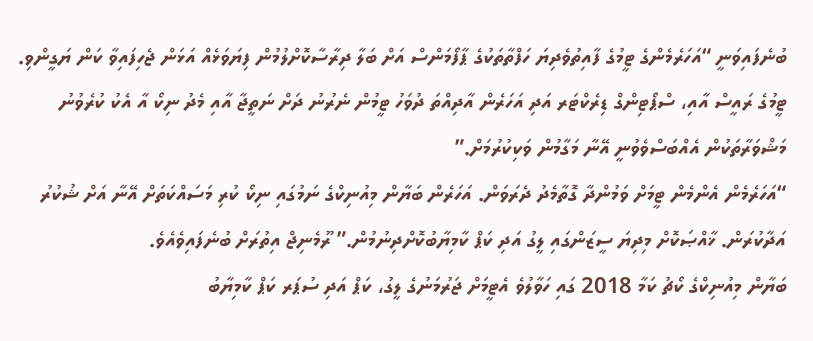ބުނެފައިވަނީ “އަހަރެމެންގެ ޓީމުގެ ފާއިތުވެދިޔަ ހަފްތާތަކުގެ ޕާފޯމަންސް އަށް ބަލާ ދިރާސާކޮށްލުމުން ފިޔަވަޅެއް އަޅަން ޖެހިފައިވާ ކަން ޔަގީންވި. ޓީމުގެ ރައީސް އާއި، ސްޕޯޓިންގް ޑިރެކްޓަރ އަދި އަހަރެން އާދިއްތަ ދުވަހު ޓީމުން ނެރުނު ދަށް ނަތީޖާ އާއި މެދު ނިކޯ އާ އެކު ކުރެވުނު މަޝްވަރާތަކުން އެއްބަސްވެވުނީ އޭނާ މަގާމުން ވަކިކުރުމަށް.”
“އަހަރެމެން އެންމެން ޓީމަށް ވަމުންދާ ގޮތާމެދު ދެރަވަން. އަހަރެން ބަޔާން މިއުނިކްގެ ނަމުގައި ނިކޯ ކުރި މަސައްކަތަށް އޭނާ އަށް ޝުކުރު އަދާކުރަން. ޚާއްޞަކޮށް މިދިޔަ ސީޒަންގައި ލީގު އަދި ކަޕް ކާމިޔާބުކޮށްދިނުމުން.” ރޫމެނިޖް އިތުރަށް ބުނެފައިވެއެވެ.
ބަޔާން މިއުނިކްގެ ކޯޗު ކަމާ 2018 ގައި ހަވާލުވެ އެޓީމަށް ޖަރުމަނުގެ ލީގު، ކަޕް އަދި ސުޕަރ ކަޕް ކާމިޔާބު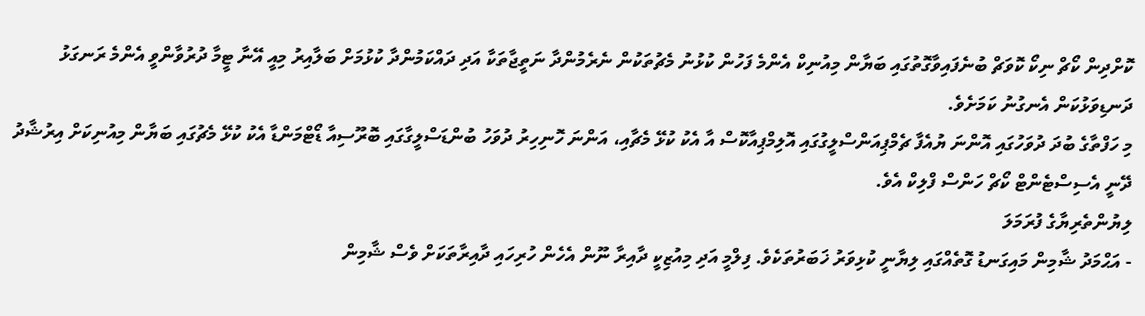ކޮށްދިން ކޯޗް ނިކޯ ކޮވަޗް ބުނެފައިވާގޮތުގައި ބަޔާން މިއުނިކް އެންމެ ފަހުން ކުޅުނު މެޗުތަކުން ނެރެމުންދާ ނަތީޖާތަކާ އަދި ދައްކަމުންދާ ކުޅުމަށް ބަލާއިރު މިއީ އޭނާ ޓީމާ ދުރުވާންވީ އެންމެ ރަނގަޅު ދަނޑިވަޅުކަން އެނގުނު ކަމަށެވެ.
މި ހަފްތާގެ ބުދަ ދުވަހުގައި އޮންނަ ޔުއެފާ ޗެމްޕިއަންސްލީގުގައި އޮލިމްޕިއާކޮސް އާ އެކު ކުޅޭ މެޗާއި، އަންނަ ހޮނިހިރު ދުވަހު ބުންޑަސްލީގާގައި ބޮރޫސިއާ ޑޯޓްމަންޑާ އެކު ކުޅޭ މެޗުގައި ބަޔާން މިއުނިކަށް އިރުޝާދު ދޭނީ އެސިސްޓެންޓް ކޯޗް ހަންސް ފްލިކް އެވެ.
ލިޔުންތެރިޔާގެ ފުރަމަލަ
- އަޙްމަދު ޝާމިން މައިގަނޑު ގޮތެއްގައި ލިޔާނީ ކުޅިވަރު ޚަބަރުތަކެވެ. ފިލްމީ އަދި މިއުޒިކީ ދާއިރާ ނޫން އެހެން ހުރިހައި ދާއިރާތަކަށް ވެސް ޝާމިން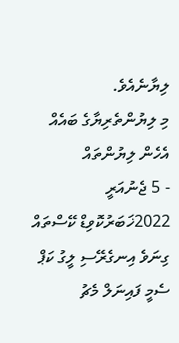ލިޔާނެއެވެ.
މި ލިޔުންތެރިޔާގެ ބައެއް އެހެން ލިޔުންތައް
- 5 ޖެނުއަރީ 2022ޚަބަރުކޮވިޑް ކޭސްތައް ގިނަވެ އިނގެރޭސި ލީގު ކަޕް ސެމީ ފައިނަލް މެޗު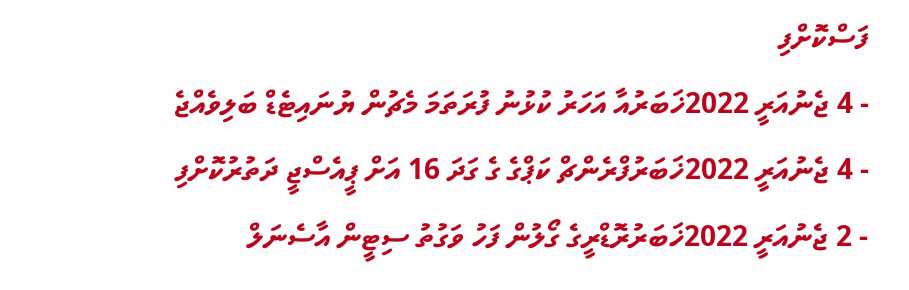ފަސްކޮށްފި
- 4 ޖެނުއަރީ 2022ޚަބަރުއާ އަހަރު ކުޅުނު ފުރަތަމަ މެޗުން ޔުނައިޓެޑް ބަލިވެއްޖެ
- 4 ޖެނުއަރީ 2022ޚަބަރުފްރެންޗް ކަޕްގެ ގެ ގަދަ 16 އަށް ޕީއެސްޖީ ދަތުރުކޮށްފި
- 2 ޖެނުއަރީ 2022ޚަބަރުރޮޑްރީގެ ގޯލުން ފަހު ވަގުތު ސިޓީން އާސެނަލް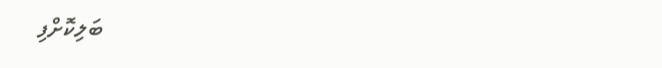ބަލިކޮށްފި